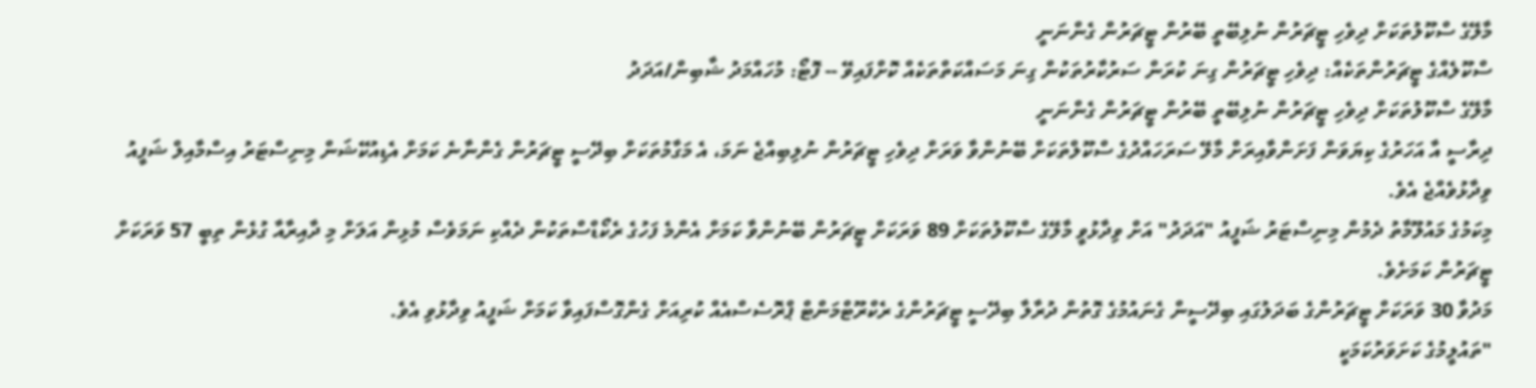މާލޭގެ ސްކޫލުތަކަށް ދިވެހި ޓީޗަރުން ނުލިބޭތީ ބޭރުން ޓީޗަރުން ގެންނަނީ
ސްކޫލެއްގެ ޓީޗަރުންތަކެއް: ދިވެހި ޓީޗަރުން ގިނަ ކުރަން ސަރުކާރުތަކުން ގިނަ މަސައްކަތްތަކެއް ކޮށްފައިވޭ -- ފޮޓޯ: މުހައްމަދު ޝާބިން/އަދަދު
މާލޭގެ ސްކޫލުތަކަށް ދިވެހި ޓީޗަރުން ނުލިބޭތީ ބޭރުން ޓީޗަރުން ގެންނަނީ
ދިރާސީ އާ އަހަރުގެ ކިޔަވަން ފަށަންވާއިރަށް މާލޭ ސަރަހައްދުގެ ސްކޫލްތަކަށް ބޭނުންވާ ވަރަށް ދިވެހި ޓީޗަރުން ނުލިބިއްޖެ ނަމަ، އެ މަގާމުތަކަށް ބިދޭސީ ޓީޗަރުން ގެންނާނެ ކަމަށް އެޑިއުކޭޝަން މިނިސްޓަރު އިސްމާއިލް ޝަފީއު ވިދާޅުވެއްޖެ އެވެ.
މިކަމުގެ މައުލޫމާތު ދެމުން މިނިސްޓަރު ޝަފީއު "އަދަދު" އަށް ވިދާޅުވީ މާލޭގެ ސްކޫލުތަކަށް 89 ވަރަކަށް ޓީޗަރުން ބޭނުންވާ ކަމަށް އެންމެ ފަހުގެ ރެކޯޑްސްތަކުން ދެއްކި ނަމަވެސް މުޅިން އަލަށް މި ދާއިރާއާ ގުޅެން ތިބީ 57 ވަރަކަށް ޓީޗަރުން ކަމަށެވެ.
މަދުވާ 30 ވަރަކަށް ޓީޗަރުންގެ ބަދަލުގައި ބިދޭސީން ގެނައުމުގެ ގޮތުން ދުރާލާ ބިދޭސީ ޓީޗަރުންގެ ރެކްރޫޓްމަންޓް ޕްރޮސެސްއެއް ކުރިއަށް ގެންގޮސްފައިވާ ކަމަށް ޝަފީއު ވިދާޅުވި އެވެ.
"ތައުލީމުގެ ކަށަވަރުކަމަކީ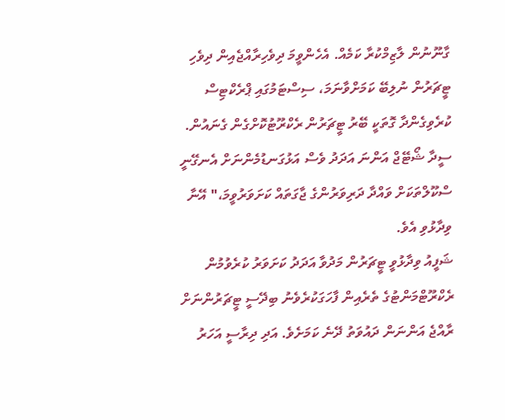ގާނޫނުން ލާޒިމްކުރާ ކަމެއް. އެހެންވީމަ ދިވެހިރާއްޖެއިން ދިވެހި ޓީޗަރުން ނުލިބޭ ކަމަށްވާނަމަ، ސިސްޓަމުގައި ޕްރެކްޓިސް ކުރެވިގެންދާ ގޮތަކީ ބޭރު ޓީޗަރުން ރެކްރޫޓުކޮށްގެން ގެނައުން. ސީދާ ޝޯޓޭޖް އަންނަ އަދަދު ވެސް އަޅުގަނޑުމެންނަށް އެނގޭނީ ސްކޫލްތަކަށް ވައްދާ ދަރިވަރުންގެ ޖާގަތައް ކަށަވަރުވީމަ،" އޭނާ ވިދާޅުވި އެވެ.
ޝަފީއު ވިދާޅުވީ ޓީޗަރުން މަދުވާ އަދަދު ކަށަވަރު ކުރެވުމުން ރެކްރޫޓްމަންޓުގެ ތެރެއިން ފާހަގަކުރެވެނު ބިދޭސީ ޓީޗަރުންނަށް ރާއްޖެ އަންނަން ދައުވަތު ދޭނެ ކަމަށެވެ. އަދި ދިރާސީ އަހަރު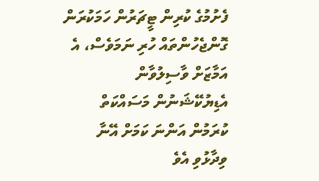ފެށުމުގެ ކުރިން ޓީޗަރުން ހަމަކުރަން ގޮންޖެހުންތައް ހުރި ނަމަވެސް، އެ އަމާޒަށް ވާސިލުވާން އެޑިޔުކޭޝަނުން މަސައްކަތް ކުރަމުން އަންނަ ކަމަށް އޭނާ ވިދާޅުވި އެވެ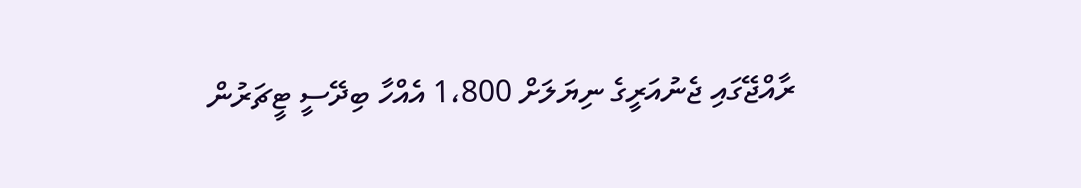ރާއްޖޭގައި ޖެނުއަރީގެ ނިޔަލަށް 1،800 އެއްހާ ބިދޭސީ ޓީޗަރުން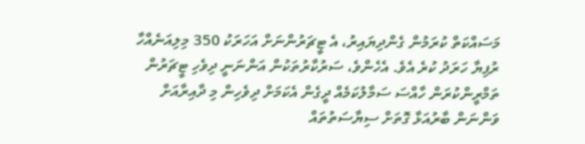މަސައްކަތް ކުރަމުން ގެންދިޔައިރު، އެ ޓީޗަރުންނަށް އަހަރަކު 350 މިލިއަނެއްހާ ރުފިޔާ ހަރަދު ކުރެ އެވެ. އެހެންވެ، ސަރުކާރުތަކުން އަންނަނީ ދިވެހި ޓީޗަރުން ތަމްރީންކުރަން ހާއްސަ ސަމާލުކަމެއް ދީގެން އެކަމަށް ދިވެހިން މި ދާއިރާއަށް ވަންނަން ބާރުއަޅާ ގޮތަށް ސިޔާސަތުތައް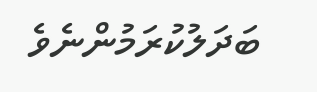ބަދަލުކުރަމުންނެވެ